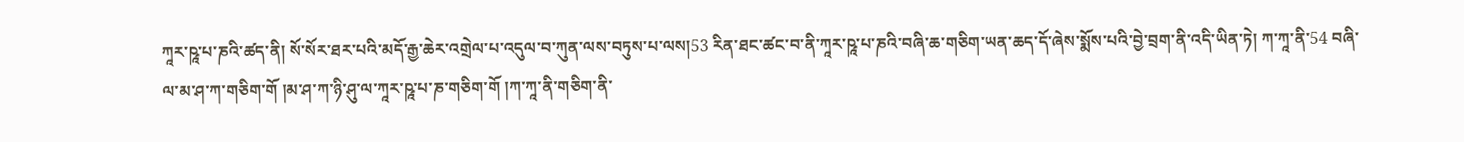ཀཱར་ཥཱ་པ་ཎའི་ཚད་ནི། སོ་སོར་ཐར་པའི་མདོ་རྒྱ་ཆེར་འགྲེལ་པ་འདུལ་བ་ཀུན་ལས་བཏུས་པ་ལས།53 རིན་ཐང་ཚང་བ་ནི་ཀཱར་ཥཱ་པ་ཎའི་བཞི་ཆ་གཅིག་ཡན་ཆད་དོ་ཞེས་སྨོས་པའི་བྱེ་བྲག་ནི་འདི་ཡིན་ཏེ། ཀ་ཀཱ་ནི་54 བཞི་ལ་མ་ཤ་ཀ་གཅིག་གོ །མ་ཤ་ཀ་ཉི་ཤུ་ལ་ཀཱར་ཥཱ་པ་ཎ་གཅིག་གོ །ཀ་ཀཱ་ནི་གཅིག་ནི་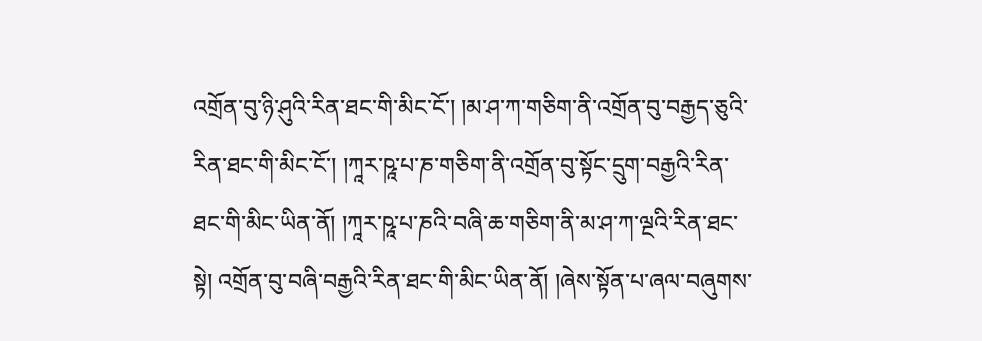འགྲོན་བུ་ཉི་ཤུའི་རིན་ཐང་གི་མིང་ངོ་། །མ་ཤ་ཀ་གཅིག་ནི་འགྲོན་བུ་བརྒྱད་ཅུའི་རིན་ཐང་གི་མིང་ངོ་། །ཀཱར་ཥཱ་པ་ཎ་གཅིག་ནི་འགྲོན་བུ་སྟོང་དྲུག་བརྒྱའི་རིན་ཐང་གི་མིང་ཡིན་ནོ། །ཀཱར་ཥཱ་པ་ཎའི་བཞི་ཆ་གཅིག་ནི་མ་ཤ་ཀ་ལྔའི་རིན་ཐང་སྟེ། འགྲོན་བུ་བཞི་བརྒྱའི་རིན་ཐང་གི་མིང་ཡིན་ནོ། །ཞེས་སྟོན་པ་ཞལ་བཞུགས་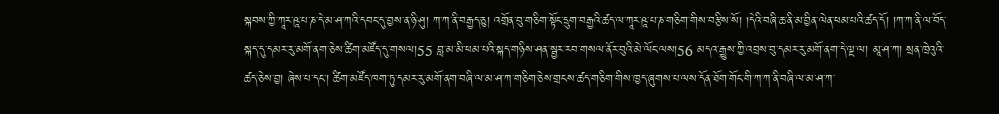སྐབས་ཀྱི་ཀཱར་ཥཱ་པ་ཎ་དེ་མ་ཤ་ཀའི་དབང་དུ་བྱས་ན་ཉི་ཤུ། ཀ་ཀ་ནི་བརྒྱད་ཅུ། འགྲོན་བུ་གཅིག་སྟོང་དྲུག་བརྒྱའི་ཚད་ལ་ཀཱར་ཥཱ་པ་ཎ་གཅིག་གིས་བརྩིས་སོ། །དེའི་བཞི་ཆ་ནི་མ་བྱིན་ལེན་ཕམ་པའི་ཚད་དོ། །ཀ་ཀ་ནི་ལ་བོད་སྐད་དུ་དམར་རུ་མགོ་ནག་ཅེས་ཚིག་མཛོད་དུ་གསལ།55 བླ་མ་མི་ཕམ་པའི་སྐད་གཉིས་ཤན་སྦྱར་རབ་གསལ་ནོར་བུའི་མེ་ལོང་ལས།56 མདའ་རྒྱུས་ཀྱི་འབྲས་བུ་དམར་རུ་མགོ་ནག་དེ་ལྔ་ལ། མཱ་ཤ་ཀ། སྲན་ཁྲེའུའི་ཚད་ཅེས་བྱ། ཞེས་པ་དང་། ཚིག་མཛོད་ཁག་ཏུ་དམར་རུ་མགོ་ནག་བཞི་ལ་མ་ཤ་ཀ་གཅིག་ཅེས་གྲངས་ཚད་གཅིག་གིས་ཁྱད་ཞུགས་པ་ལས་དོན་ཐོག་གོང་གི་ཀ་ཀ་ནི་བཞི་ལ་མ་ཤ་ཀ་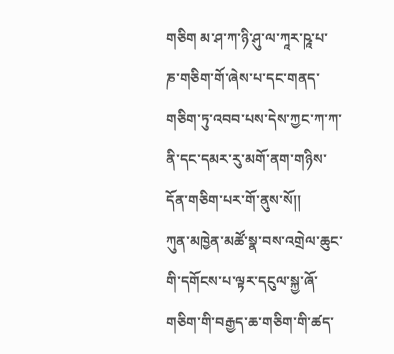གཅིག མ་ཤ་ཀ་ཉི་ཤུ་ལ་ཀཱར་ཥཱ་པ་ཎ་གཅིག་གོ་ཞེས་པ་དང་གནད་གཅིག་ཏུ་འབབ་པས་དེས་ཀྱང་ཀ་ཀ་ནི་དང་དམར་རུ་མགོ་ནག་གཉིས་དོན་གཅིག་པར་གོ་ནུས་སོ།།
ཀུན་མཁྱེན་མཚོ་སྣ་བས་འགྲེལ་ཆུང་གི་དགོངས་པ་ལྟར་དངུལ་སྐྱ་ཞོ་གཅིག་གི་བརྒྱད་ཆ་གཅིག་གི་ཚད་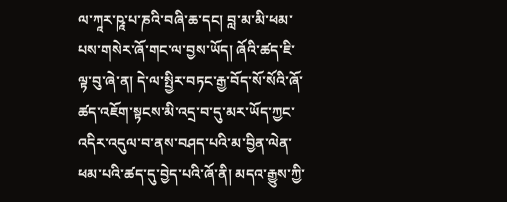ལ་ཀཱར་ཥཱ་པ་ཎའི་བཞི་ཆ་དང། བླ་མ་མི་ཕམ་པས་གསེར་ཞོ་གང་ལ་བྱས་ཡོད། ཞོའི་ཚད་ཇི་ལྟ་བུ་ཞེ་ན། དེ་ལ་སྤྱིར་བཏང་རྒྱ་བོད་སོ་སོའི་ཞོ་ཚད་འཇོག་སྟངས་མི་འདྲ་བ་དུ་མར་ཡོད་ཀྱང་འདིར་འདུལ་བ་ནས་བཤད་པའི་མ་བྱིན་ལེན་ཕམ་པའི་ཚད་དུ་བྱེད་པའི་ཞོ་ནི། མདའ་རྒྱུས་ཀྱི་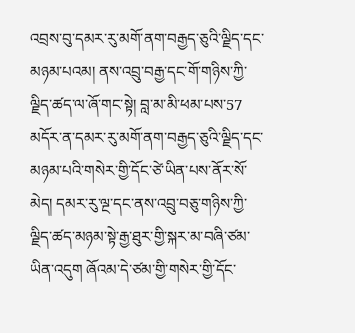འབྲས་བུ་དམར་རུ་མགོ་ནག་བརྒྱད་ཅུའི་ལྗིད་དང་མཉམ་པའམ། ནས་འབྲུ་བརྒྱ་དང་གོ་གཉིས་ཀྱི་ལྗིད་ཚད་ལ་ཞོ་གང་སྟེ། བླ་མ་མི་ཕམ་པས་57 མདོར་ན་དམར་རུ་མགོ་ནག་བརྒྱད་ཅུའི་ལྗིད་དང་མཉམ་པའི་གསེར་གྱི་དོང་ཙེ་ཡིན་པས་ནོར་སོ་མེད། དམར་རུ་ལྔ་དང་ནས་འབྲུ་བཅུ་གཉིས་ཀྱི་ལྗིད་ཚད་མཉམ་སྟེ་རྒྱ་ཐུར་གྱི་སྐར་མ་བཞི་ཙམ་ཡིན་འདུག ཞོའམ་དེ་ཙམ་གྱི་གསེར་གྱི་དོང་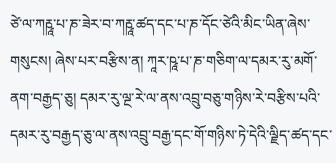ཙེ་ལ་ཀརྵཱ་པ་ཎ་ཟེར་བ་ཀརྵཱ་ཚད་དང་པ་ཎ་དོང་ཙེའི་མིང་ཡིན་ཞེས་གསུངས། ཞེས་པར་བརྩིས་ན། ཀཱར་ཥཱ་པ་ཎ་གཅིག་ལ་དམར་རུ་མགོ་ནག་བརྒྱད་ཅུ། དམར་རུ་ལྔ་རེ་ལ་ནས་འབྲུ་བཅུ་གཉིས་རེ་བརྩིས་པའི་དམར་རུ་བརྒྱད་ཅུ་ལ་ནས་འབྲུ་བརྒྱ་དང་གོ་གཉིས་ཏེ་དེའི་ལྗིད་ཚད་དང་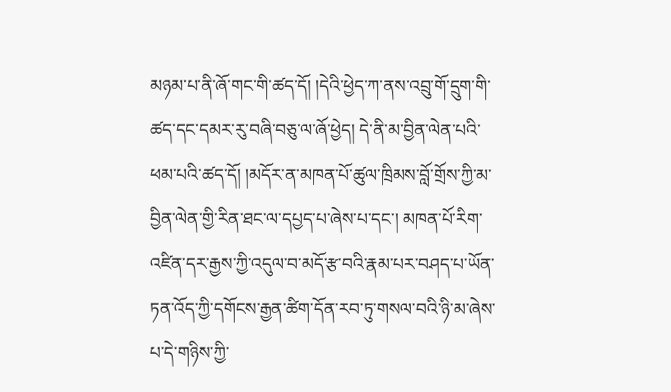མཉམ་པ་ནི་ཞོ་གང་གི་ཚད་དོ། །དེའི་ཕྱེད་ཀ་ནས་འབྲུ་གོ་དྲུག་གི་ཚད་དང་དམར་རུ་བཞི་བཅུ་ལ་ཞོ་ཕྱེད། དེ་ནི་མ་བྱིན་ལེན་པའི་ཕམ་པའི་ཚད་དོ། །མདོར་ན་མཁན་པོ་ཚུལ་ཁྲིམས་བློ་གྲོས་ཀྱི་མ་བྱིན་ལེན་གྱི་རིན་ཐང་ལ་དཔྱད་པ་ཞེས་པ་དང་། མཁན་པོ་རིག་འཛིན་དར་རྒྱས་ཀྱི་འདུལ་བ་མདོ་རྩ་བའི་རྣམ་པར་བཤད་པ་ཡོན་ཏན་འོད་ཀྱི་དགོངས་རྒྱན་ཚིག་དོན་རབ་ཏུ་གསལ་བའི་ཉི་མ་ཞེས་པ་དེ་གཉིས་ཀྱི་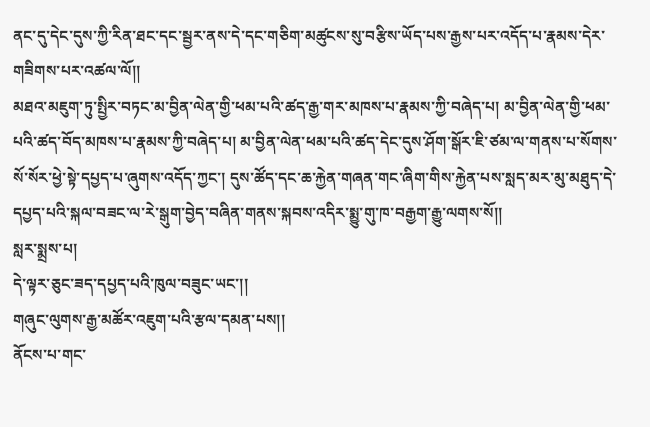ནང་དུ་དེང་དུས་ཀྱི་རིན་ཐང་དང་སྦྱར་ནས་དེ་དང་གཅིག་མཚུངས་སུ་བརྩིས་ཡོད་པས་རྒྱས་པར་འདོད་པ་རྣམས་དེར་གཟིགས་པར་འཚལ་ལོ།།
མཐའ་མཇུག་ཏུ་སྤྱིར་བཏང་མ་བྱིན་ལེན་གྱི་ཕམ་པའི་ཚད་རྒྱ་གར་མཁས་པ་རྣམས་ཀྱི་བཞེད་པ། མ་བྱིན་ལེན་གྱི་ཕམ་པའི་ཚད་བོད་མཁས་པ་རྣམས་ཀྱི་བཞེད་པ། མ་བྱིན་ལེན་ཕམ་པའི་ཚད་དེང་དུས་ཤོག་སྒོར་ཇི་ཙམ་ལ་གནས་པ་སོགས་སོ་སོར་ཕྱེ་སྟེ་དཔྱད་པ་ཞུགས་འདོད་ཀྱང་། དུས་ཚོད་དང་ཆ་རྐྱེན་གཞན་གང་ཞིག་གིས་རྐྱེན་པས་སླད་མར་མུ་མཐུད་དེ་དཔྱད་པའི་སྐལ་བཟང་ལ་རེ་སྒུག་བྱེད་བཞིན་གནས་སྐབས་འདིར་སྨྱུ་གུ་ཁ་བརྒྱག་རྒྱུ་ལགས་སོ།།
སླར་སྨྲས་པ།
དེ་ལྟར་ཅུང་ཟད་དཔྱད་པའི་ཁུལ་བཟུང་ཡང་།།
གཞུང་ལུགས་རྒྱ་མཚོར་འཇུག་པའི་རྩལ་དམན་པས།།
ནོངས་པ་གང་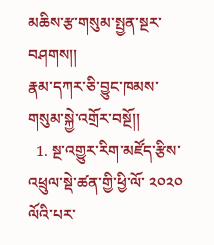མཆིས་རྩ་གསུམ་སྤྱན་སྔར་བཤགས།།
རྣམ་དཀར་ཅི་བྱུང་ཁམས་གསུམ་སྐྱེ་འགྲོར་བསྔོ།།
  1. སྔ་འགྱུར་རིག་མཛོད་རྩིས་འཕྲུལ་སྡེ་ཚན་གྱི་ཕྱི་ལོ་ ༢༠༢༠ ལོའི་པར་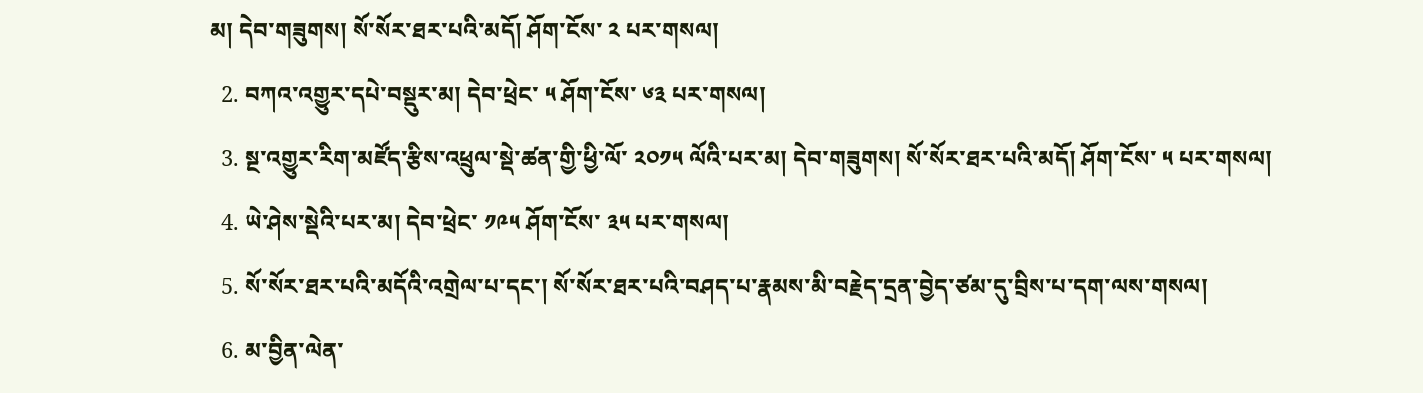མ། དེབ་གཟུགས། སོ་སོར་ཐར་པའི་མདོ། ཤོག་ངོས་ ༢ པར་གསལ།
  2. བཀའ་འགྱུར་དཔེ་བསྡུར་མ། དེབ་ཕྲེང་ ༥ ཤོག་ངོས་ ༦༣ པར་གསལ།
  3. སྔ་འགྱུར་རིག་མཛོད་རྩིས་འཕྲུལ་སྡེ་ཚན་གྱི་ཕྱི་ལོ་ ༢༠༡༥ ལོའི་པར་མ། དེབ་གཟུགས། སོ་སོར་ཐར་པའི་མདོ། ཤོག་ངོས་ ༥ པར་གསལ།
  4. ཡེ་ཤེས་སྡེའི་པར་མ། དེབ་ཕྲེང་ ༡༩༥ ཤོག་ངོས་ ༣༥ པར་གསལ།
  5. སོ་སོར་ཐར་པའི་མདོའི་འགྲེལ་པ་དང་། སོ་སོར་ཐར་པའི་བཤད་པ་རྣམས་མི་བརྗེད་དྲན་བྱེད་ཙམ་དུ་བྲིས་པ་དག་ལས་གསལ།
  6. མ་བྱིན་ལེན་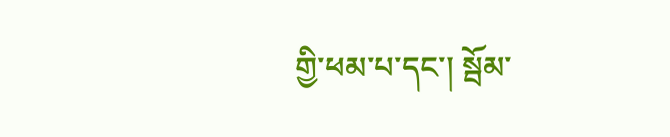གྱི་ཕམ་པ་དང་། སྦོམ་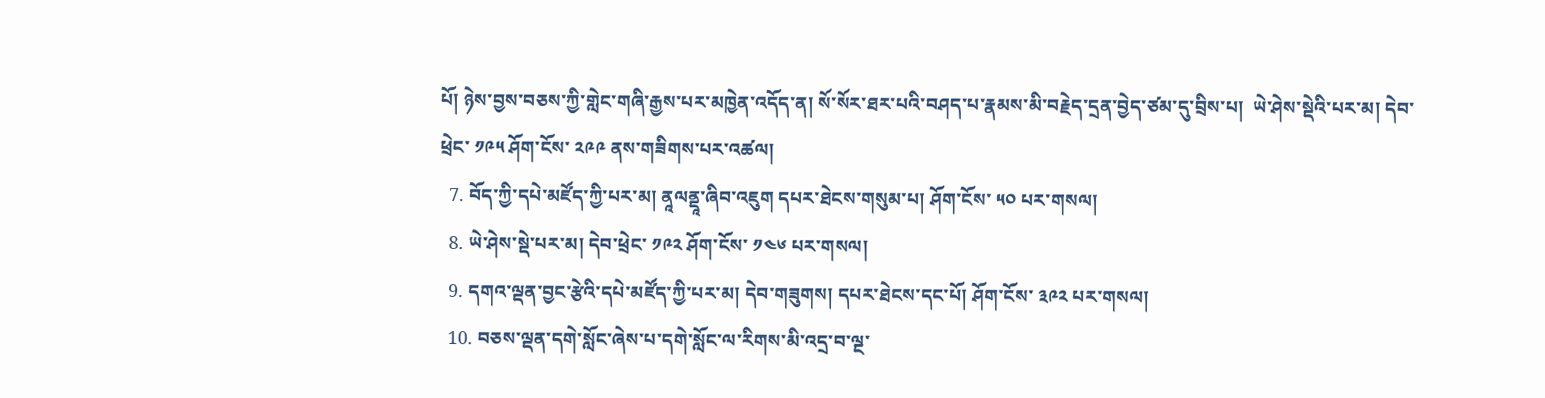པོ། ཉེས་བྱས་བཅས་ཀྱི་གླེང་གཞི་རྒྱས་པར་མཁྱེན་འདོད་ན། སོ་སོར་ཐར་པའི་བཤད་པ་རྣམས་མི་བརྗེད་དྲན་བྱེད་ཙམ་དུ་བྲིས་པ།  ཡེ་ཤེས་སྡེའི་པར་མ། དེབ་ཕྲེང་ ༡༩༥ ཤོག་ངོས་ ༢༩༩ ནས་གཟིགས་པར་འཚལ།
  7. བོད་ཀྱི་དཔེ་མཛོད་ཀྱི་པར་མ། ནཱལནྡཱ་ཞིབ་འཇུག དཔར་ཐེངས་གསུམ་པ། ཤོག་ངོས་ ༥༠ པར་གསལ།
  8. ཡེ་ཤེས་སྡེ་པར་མ། དེབ་ཕྲེང་ ༡༩༢ ཤོག་ངོས་ ༡༤༦ པར་གསལ།
  9. དགའ་ལྡན་བྱང་རྩེའི་དཔེ་མཛོད་ཀྱི་པར་མ། དེབ་གཟུགས། དཔར་ཐེངས་དང་པོ། ཤོག་ངོས་ ༣༩༢ པར་གསལ།
  10. བཅས་ལྡན་དགེ་སློང་ཞེས་པ་དགེ་སློང་ལ་རིགས་མི་འདྲ་བ་ལྔ་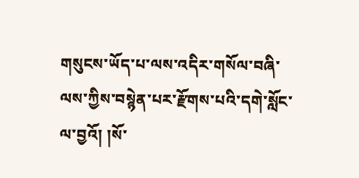གསུངས་ཡོད་པ་ལས་འདིར་གསོལ་བཞི་ལས་ཀྱིས་བསྙེན་པར་རྫོགས་པའི་དགེ་སློང་ལ་བྱའོ། །སོ་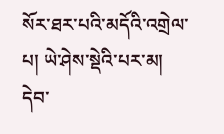སོར་ཐར་པའི་མདོའི་འགྲེལ་པ། ཡེ་ཤེས་སྡེའི་པར་མ། དེབ་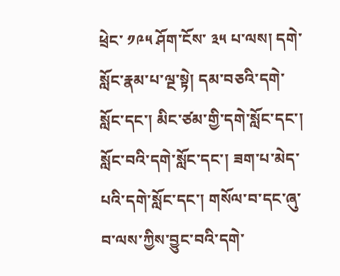ཕྲེང་ ༡༩༥ ཤོག་ངོས་ ༣༥ པ་ལས། དགེ་སློང་རྣམ་པ་ལྔ་སྟེ། དམ་བཅའི་དགེ་སློང་དང་། མིང་ཙམ་གྱི་དགེ་སློང་དང་། སློང་བའི་དགེ་སློང་དང་། ཟག་པ་མེད་པའི་དགེ་སློང་དང་། གསོལ་བ་དང་ཞུ་བ་ལས་ཀྱིས་བྱུང་བའི་དགེ་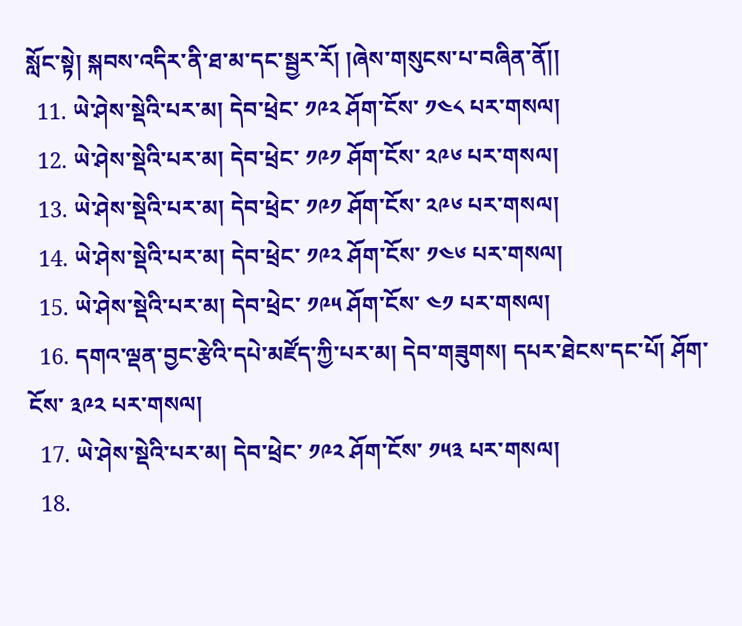སློང་སྟེ། སྐབས་འདིར་ནི་ཐ་མ་དང་སྦྱར་རོ། །ཞེས་གསུངས་པ་བཞིན་ནོ།།
  11. ཡེ་ཤེས་སྡེའི་པར་མ། དེབ་ཕྲེང་ ༡༩༢ ཤོག་ངོས་ ༡༤༨ པར་གསལ།
  12. ཡེ་ཤེས་སྡེའི་པར་མ། དེབ་ཕྲེང་ ༡༩༡ ཤོག་ངོས་ ༢༩༦ པར་གསལ།
  13. ཡེ་ཤེས་སྡེའི་པར་མ། དེབ་ཕྲེང་ ༡༩༡ ཤོག་ངོས་ ༢༩༦ པར་གསལ།
  14. ཡེ་ཤེས་སྡེའི་པར་མ། དེབ་ཕྲེང་ ༡༩༢ ཤོག་ངོས་ ༡༤༦ པར་གསལ།
  15. ཡེ་ཤེས་སྡེའི་པར་མ། དེབ་ཕྲེང་ ༡༩༥ ཤོག་ངོས་ ༤༡ པར་གསལ།
  16. དགའ་ལྡན་བྱང་རྩེའི་དཔེ་མཛོད་ཀྱི་པར་མ། དེབ་གཟུགས། དཔར་ཐེངས་དང་པོ། ཤོག་ངོས་ ༣༩༢ པར་གསལ།
  17. ཡེ་ཤེས་སྡེའི་པར་མ། དེབ་ཕྲེང་ ༡༩༢ ཤོག་ངོས་ ༡༥༣ པར་གསལ།
  18.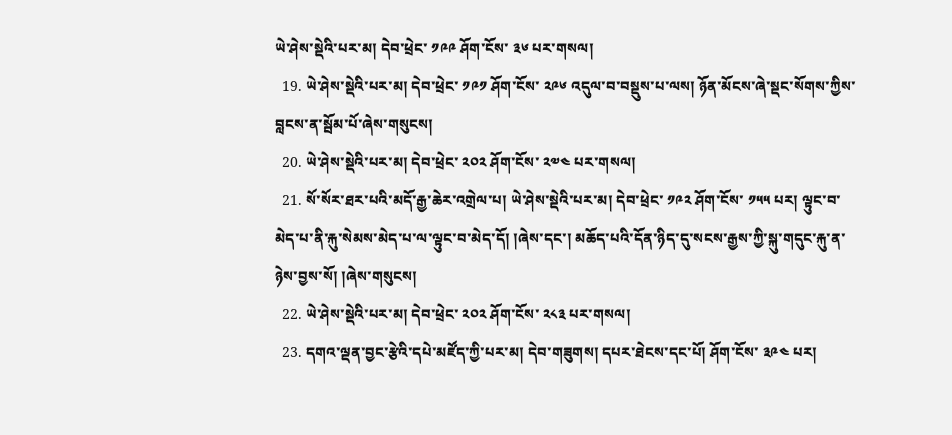ཡེ་ཤེས་སྡེའི་པར་མ། དེབ་ཕྲེང་ ༡༩༩ ཤོག་ངོས་ ༣༦ པར་གསལ།
  19. ཡེ་ཤེས་སྡེའི་པར་མ། དེབ་ཕྲེང་ ༡༩༡ ཤོག་ངོས་ ༢༩༦ འདུལ་བ་བསྡུས་པ་ལས། ཉོན་མོངས་ཞེ་སྡང་སོགས་ཀྱིས་བླངས་ན་སྦོམ་པོ་ཞེས་གསུངས།
  20. ཡེ་ཤེས་སྡེའི་པར་མ། དེབ་ཕྲེང་ ༢༠༢ ཤོག་ངོས་ ༢༧༤ པར་གསལ།
  21. སོ་སོར་ཐར་པའི་མདོ་རྒྱ་ཆེར་འགྲེལ་པ། ཡེ་ཤེས་སྡེའི་པར་མ། དེབ་ཕྲེང་ ༡༩༢ ཤོག་ངོས་ ༡༥༥ པར། ལྟུང་བ་མེད་པ་ནི་རྐུ་སེམས་མེད་པ་ལ་ལྟུང་བ་མེད་དོ། །ཞེས་དང་། མཆོད་པའི་དོན་ཉིད་དུ་སངས་རྒྱས་ཀྱི་སྐུ་གདུང་རྐུ་ན་ཉེས་བྱས་སོ། །ཞེས་གསུངས།
  22. ཡེ་ཤེས་སྡེའི་པར་མ། དེབ་ཕྲེང་ ༢༠༢ ཤོག་ངོས་ ༢༨༣ པར་གསལ།
  23. དགའ་ལྡན་བྱང་རྩེའི་དཔེ་མཛོད་ཀྱི་པར་མ། དེབ་གཟུགས། དཔར་ཐེངས་དང་པོ། ཤོག་ངོས་ ༣༩༤ པར།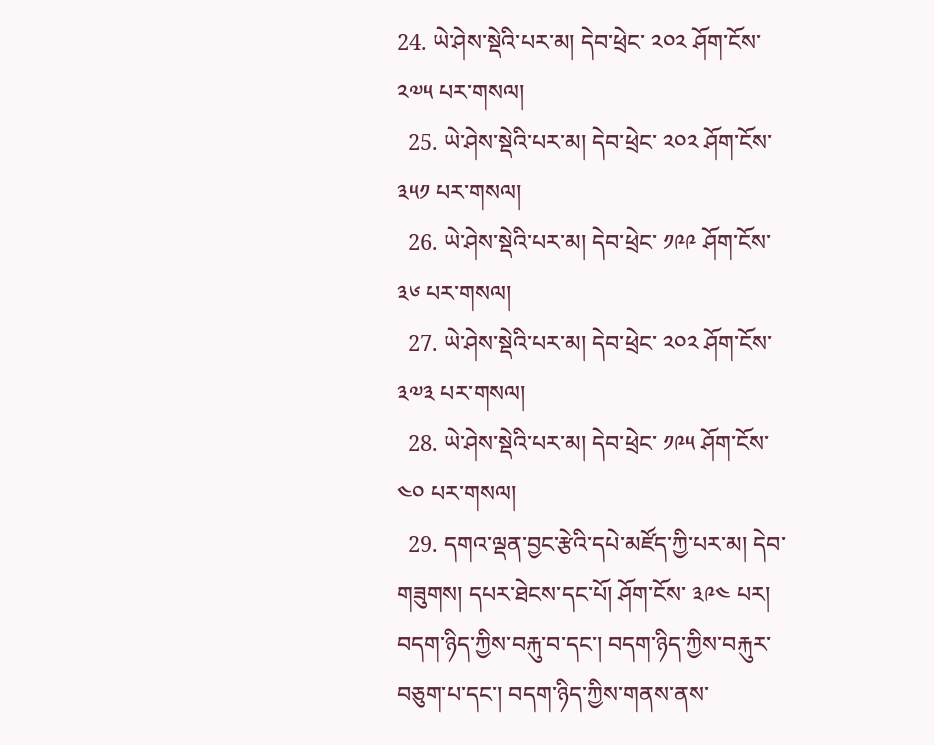24. ཡེ་ཤེས་སྡེའི་པར་མ། དེབ་ཕྲེང་ ༢༠༢ ཤོག་ངོས་ ༢༧༥ པར་གསལ།
  25. ཡེ་ཤེས་སྡེའི་པར་མ། དེབ་ཕྲེང་ ༢༠༢ ཤོག་ངོས་ ༣༥༡ པར་གསལ།
  26. ཡེ་ཤེས་སྡེའི་པར་མ། དེབ་ཕྲེང་ ༡༩༩ ཤོག་ངོས་ ༣༦ པར་གསལ།
  27. ཡེ་ཤེས་སྡེའི་པར་མ། དེབ་ཕྲེང་ ༢༠༢ ཤོག་ངོས་ ༣༧༣ པར་གསལ།
  28. ཡེ་ཤེས་སྡེའི་པར་མ། དེབ་ཕྲེང་ ༡༩༥ ཤོག་ངོས་ ༤༠ པར་གསལ།
  29. དགའ་ལྡན་བྱང་རྩེའི་དཔེ་མཛོད་ཀྱི་པར་མ། དེབ་གཟུགས། དཔར་ཐེངས་དང་པོ། ཤོག་ངོས་ ༣༩༤ པར། བདག་ཉིད་ཀྱིས་བརྐུ་བ་དང་། བདག་ཉིད་ཀྱིས་བརྐུར་བཅུག་པ་དང་། བདག་ཉིད་ཀྱིས་གནས་ནས་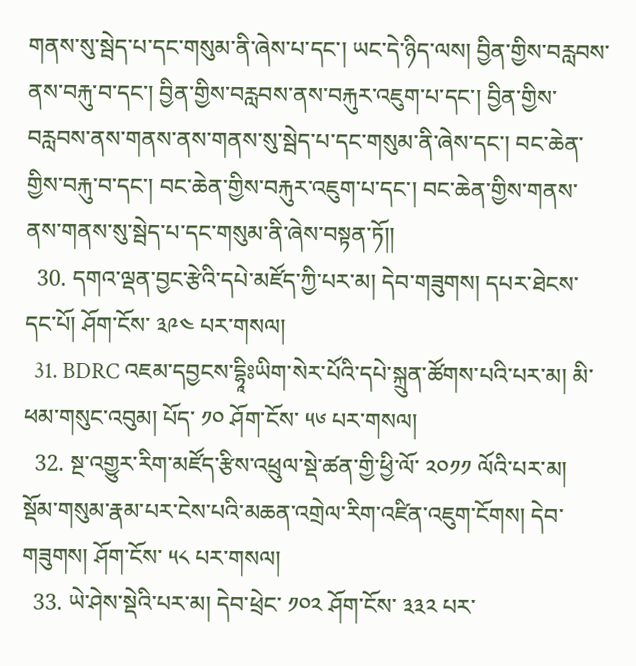གནས་སུ་སྦེད་པ་དང་གསུམ་ནི་ཞེས་པ་དང་། ཡང་དེ་ཉིད་ལས། བྱིན་གྱིས་བརླབས་ནས་བརྐུ་བ་དང་། བྱིན་གྱིས་བརླབས་ནས་བརྐུར་འཇུག་པ་དང་། བྱིན་གྱིས་བརླབས་ནས་གནས་ནས་གནས་སུ་སྦེད་པ་དང་གསུམ་ནི་ཞེས་དང་། བང་ཆེན་གྱིས་བརྐུ་བ་དང་། བང་ཆེན་གྱིས་བརྐུར་འཇུག་པ་དང་། བང་ཆེན་གྱིས་གནས་ནས་གནས་སུ་སྦེད་པ་དང་གསུམ་ནི་ཞེས་བསྟན་ཏོ།།
  30. དགའ་ལྡན་བྱང་རྩེའི་དཔེ་མཛོད་ཀྱི་པར་མ། དེབ་གཟུགས། དཔར་ཐེངས་དང་པོ། ཤོག་ངོས་ ༣༩༤ པར་གསལ།
  31. BDRC འཇམ་དབྱངས་དྷཱིཿཡིག་སེར་པོའི་དཔེ་སྐྲུན་ཚོགས་པའི་པར་མ། མི་ཕམ་གསུང་འབུམ། པོད་ ༡༠ ཤོག་ངོས་ ༥༦ པར་གསལ།
  32. སྔ་འགྱུར་རིག་མཛོད་རྩིས་འཕྲུལ་སྡེ་ཚན་གྱི་ཕྱི་ལོ་ ༢༠༡༡ ལོའི་པར་མ། སྡོམ་གསུམ་རྣམ་པར་ངེས་པའི་མཆན་འགྲེལ་རིག་འཛིན་འཇུག་ངོགས། དེབ་གཟུགས། ཤོག་ངོས་ ༥༨ པར་གསལ།
  33. ཡེ་ཤེས་སྡེའི་པར་མ། དེབ་ཕྲེང་ ༡༠༢ ཤོག་ངོས་ ༣༣༢ པར་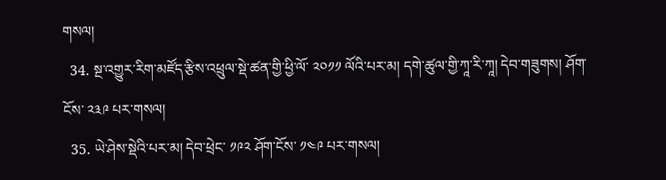གསལ།
  34. སྔ་འགྱུར་རིག་མཛོད་རྩིས་འཕྲུལ་སྡེ་ཚན་གྱི་ཕྱི་ལོ་ ༢༠༡༡ ལོའི་པར་མ། དགེ་ཚུལ་གྱི་ཀཱ་རི་ཀཱ། དེབ་གཟུགས། ཤོག་ངོས་ ༢༣༩ པར་གསལ།
  35. ཡེ་ཤེས་སྡེའི་པར་མ། དེབ་ཕྲེང་ ༡༩༢ ཤོག་ངོས་ ༡༤༩ པར་གསལ།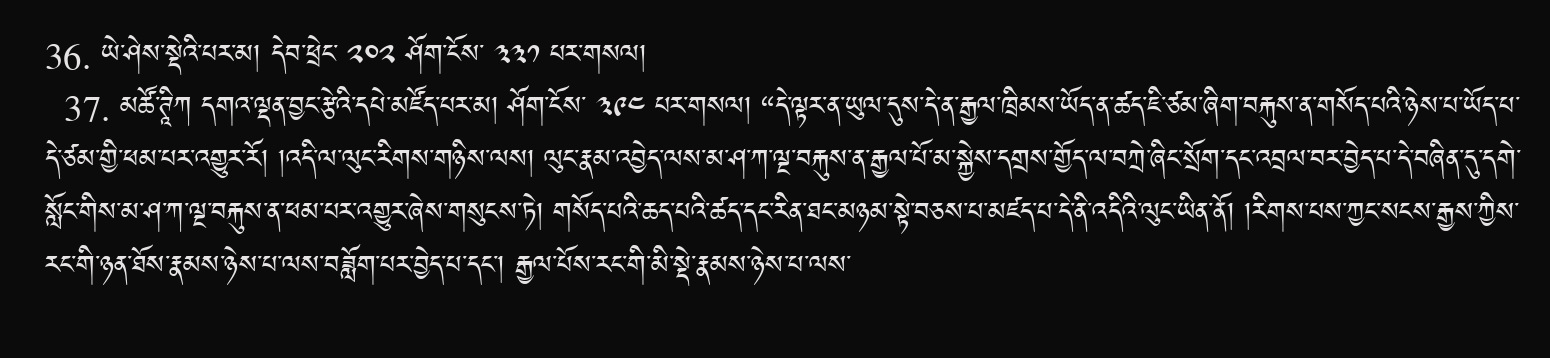36. ཡེ་ཤེས་སྡེའི་པར་མ། དེབ་ཕྲེང་ ༢༠༢ ཤོག་ངོས་ ༣༣༡ པར་གསལ།
  37. མཚོ་ཊཱིཀ དགའ་ལྡན་བྱང་རྩེའི་དཔེ་མཛོད་པར་མ། ཤོག་ངོས་ ༣༩༤ པར་གསལ། “དེ་ལྟར་ན་ཡུལ་དུས་དེ་ན་རྒྱལ་ཁྲིམས་ཡོད་ན་ཚད་ཇི་ཙམ་ཞིག་བརྐུས་ན་གསོད་པའི་ཉེས་པ་ཡོད་པ་དེ་ཙམ་གྱི་ཕམ་པར་འགྱུར་རོ། །འདི་ལ་ལུང་རིགས་གཉིས་ལས། ལུང་རྣམ་འབྱེད་ལས་མ་ཤ་ཀ་ལྔ་བརྐུས་ན་རྒྱལ་པོ་མ་སྐྱེས་དགྲས་གྱོད་ལ་བཀྲེ་ཞིང་སྲོག་དང་འབྲལ་བར་བྱེད་པ་དེ་བཞིན་དུ་དགེ་སློང་གིས་མ་ཤ་ཀ་ལྔ་བརྐུས་ན་ཕམ་པར་འགྱུར་ཞེས་གསུངས་ཏེ། གསོད་པའི་ཆད་པའི་ཚད་དང་རིན་ཐང་མཉམ་སྟེ་བཅས་པ་མཛད་པ་དེ་ནི་འདིའི་ལུང་ཡིན་ནོ། །རིགས་པས་ཀྱང་སངས་རྒྱས་ཀྱིས་རང་གི་ཉན་ཐོས་རྣམས་ཉེས་པ་ལས་བཟློག་པར་བྱེད་པ་དང་། རྒྱལ་པོས་རང་གི་མི་སྡེ་རྣམས་ཉེས་པ་ལས་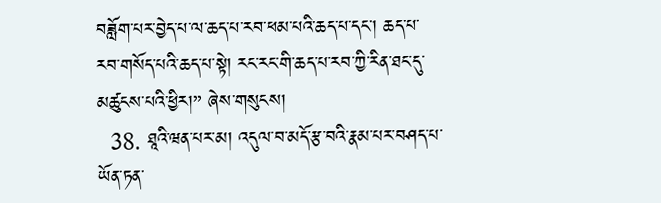བཟློག་པར་བྱེད་པ་ལ་ཆད་པ་རབ་ཕམ་པའི་ཆད་པ་དང་། ཆད་པ་རབ་གསོད་པའི་ཆད་པ་སྟེ། རང་རང་གི་ཆད་པ་རབ་ཀྱི་རིན་ཐང་དུ་མཚུངས་པའི་ཕྱིར།” ཞེས་གསུངས།
  38. ཐཱའི་ཝན་པར་མ། འདུལ་བ་མདོ་རྩ་བའི་རྣམ་པར་བཤད་པ་ཡོན་ཏན་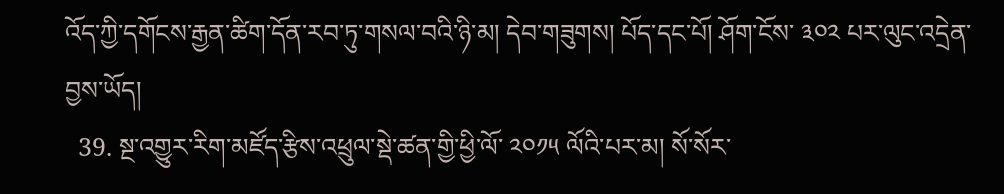འོད་ཀྱི་དགོངས་རྒྱན་ཚིག་དོན་རབ་ཏུ་གསལ་བའི་ཉི་མ། དེབ་གཟུགས། པོད་དང་པོ། ཤོག་ངོས་ ༣༠༢ པར་ལུང་འདྲེན་བྱས་ཡོད།
  39. སྔ་འགྱུར་རིག་མཛོད་རྩིས་འཕྲུལ་སྡེ་ཚན་གྱི་ཕྱི་ལོ་ ༢༠༡༥ ལོའི་པར་མ། སོ་སོར་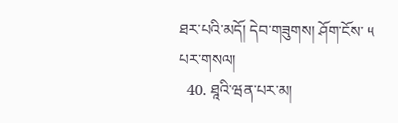ཐར་པའི་མདོ། དེབ་གཟུགས། ཤོག་ངོས་ ༥ པར་གསལ།
  40. ཐཱའི་ཝན་པར་མ།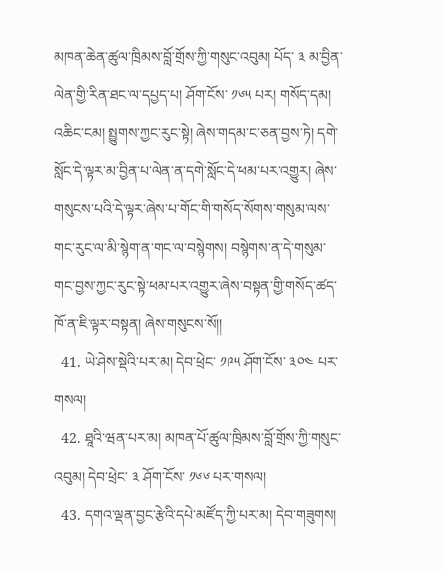མཁན་ཆེན་ཚུལ་ཁྲིམས་བློ་གྲོས་ཀྱི་གསུང་འབུམ། པོད་ ༣ མ་བྱིན་ལེན་གྱི་རིན་ཐང་ལ་དཔྱད་པ། ཤོག་ངོས་ ༡༦༥ པར། གསོད་དམ། འཆིང་ངམ། སྤྱུགས་ཀྱང་རུང་སྟེ། ཞེས་གདམ་ང་ཅན་བྱས་ཏེ། དགེ་སློང་དེ་ལྟར་མ་བྱིན་པ་ལེན་ན་དགེ་སློང་དེ་ཕམ་པར་འགྱུར། ཞེས་གསུངས་པའི་དེ་ལྟར་ཞེས་པ་གོང་གི་གསོད་སོགས་གསུམ་ལས་གང་རུང་ལ་མི་སྙེག་ན་གང་ལ་བསྙེགས། བསྙེགས་ན་དེ་གསུམ་གང་བྱས་ཀྱང་རུང་སྟེ་ཕམ་པར་འགྱུར་ཞེས་བསྟན་གྱི་གསོད་ཚད་ཁོ་ན་ཇི་ལྟར་བསྟན། ཞེས་གསུངས་སོ།།
  41. ཡེ་ཤེས་སྡེའི་པར་མ། དེབ་ཕྲེང་ ༡༩༥ ཤོག་ངོས་ ༣༠༤ པར་གསལ།
  42. ཐཱའི་ཝན་པར་མ། མཁན་པོ་ཚུལ་ཁྲིམས་བློ་གྲོས་ཀྱི་གསུང་འབུམ། དེབ་ཕྲེང་ ༣ ཤོག་ངོས་ ༡༦༦ པར་གསལ།
  43. དགའ་ལྡན་བྱང་རྩེའི་དཔེ་མཛོད་ཀྱི་པར་མ། དེབ་གཟུགས།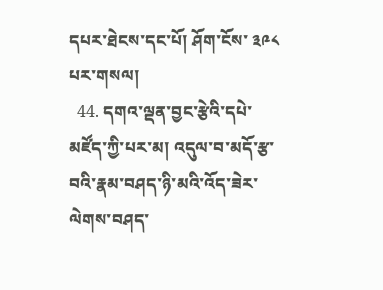དཔར་ཐེངས་དང་པོ། ཤོག་ངོས་ ༣༩༨ པར་གསལ།
  44. དགའ་ལྡན་བྱང་རྩེའི་དཔེ་མཛོད་ཀྱི་པར་མ། འདུལ་བ་མདོ་རྩ་བའི་རྣམ་བཤད་ཉི་མའི་འོད་ཟེར་ལེགས་བཤད་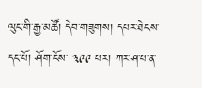ལུང་གི་རྒྱ་མཚོ། དེབ་གཟུགས། དཔར་ཐེངས་དང་པོ། ཤོག་ངོས་ ༣༩༩ པར། ཀར་ཤ་པ་ན་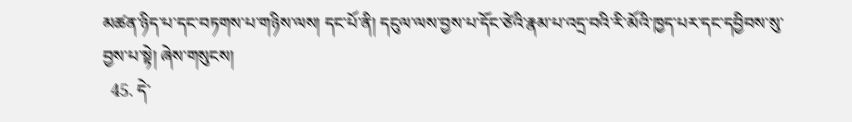མཚན་ཉིད་པ་དང་བཏགས་པ་གཉིས་ལས། དང་པོ་ནི། དངུལ་ལས་བྱས་པ་དོང་ཙེའི་རྣམ་པ་འདྲ་བའི་རི་མོའི་ཁྱད་པར་དང་དབྱིབས་སུ་བྱས་པ་སྟེ། ཞེས་གསུངས།
  45. དེ་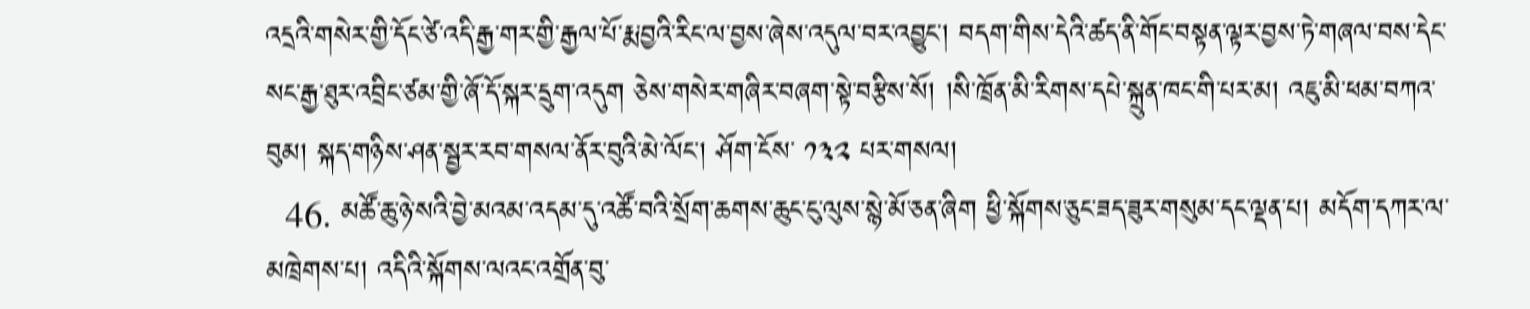འདྲའི་གསེར་གྱི་དོང་ཙེ་འདི་རྒྱ་གར་གྱི་རྒྱལ་པོ་རྨ་བྱའི་རིང་ལ་བྱས་ཞེས་འདུལ་བར་འབྱུང་། བདག་གིས་དེའི་ཚད་ནི་གོང་བསྟན་ལྟར་བྱས་ཏེ་གཞལ་བས་དེང་སང་རྒྱ་ཐུར་འབྲིང་ཙམ་གྱི་ཞོ་དོ་སྐར་དྲུག་འདུག ཅེས་གསེར་གཞིར་བཞག་སྟེ་བརྩིས་སོ། །སི་ཁྲོན་མི་རིགས་དཔེ་སྐྲུན་ཁང་གི་པར་མ། འཇུ་མི་ཕམ་བཀའ་བུམ། སྐད་གཉིས་ཤན་སྦྱར་རབ་གསལ་ནོར་བུའི་མེ་ལོང་། ཤོག་ངོས་ ༡༣༢ པར་གསལ།
  46. མཚོ་ཆུ་ཉེ་སའི་བྱེ་མའམ་འདམ་དུ་འཚོ་བའི་སྲོག་ཆགས་ཆུང་ངུ་ལུས་སྙེ་མོ་ཅན་ཞིག ཕྱི་སྐོགས་ཅུང་ཟད་ཟུར་གསུམ་དང་ལྡན་པ། མདོག་དཀར་ལ་མཁྲེགས་པ། འདིའི་སྐོགས་ལའང་འགྲོན་བུ་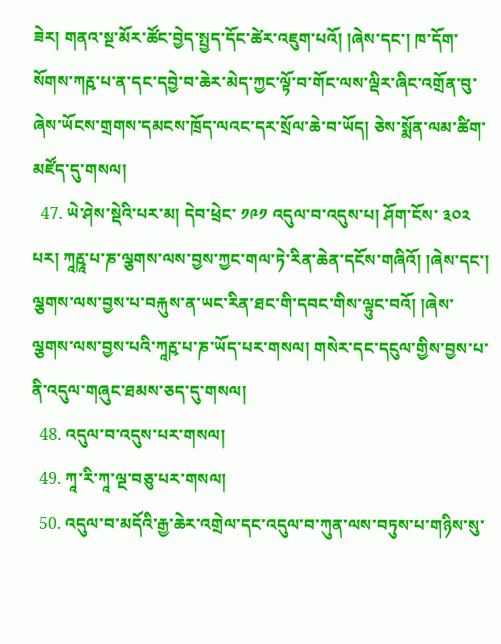ཟེར། གནའ་སྔ་མོར་ཚོང་བྱེད་སྤྱད་དོང་ཚེར་འཇུག་པའོ། །ཞེས་དང་། ཁ་དོག་སོགས་ཀརྵ་པ་ན་དང་དབྱེ་བ་ཆེར་མེད་ཀྱང་ལྟོ་བ་གོང་ལས་ལྡིར་ཞིང་འགྲོན་བུ་ཞེས་ཡོངས་གྲགས་དམངས་ཁྲོད་ལའང་དར་སྲོལ་ཆེ་བ་ཡོད། ཅེས་སྨོན་ལམ་ཚིག་མཛོད་དུ་གསལ།
  47. ཡེ་ཤེས་སྡེའི་པར་མ། དེབ་ཕྲེང་ ༡༩༡ འདུལ་བ་འདུས་པ། ཤོག་ངོས་ ༣༠༢ པར། ཀཱརྵཱ་པ་ཎ་ལྕགས་ལས་བྱས་ཀྱང་གལ་ཏེ་རིན་ཆེན་དངོས་གཞིའོ། །ཞེས་དང་། ལྕགས་ལས་བྱས་པ་བརྐུས་ན་ཡང་རིན་ཐང་གི་དབང་གིས་ལྟུང་བའོ། །ཞེས་ལྕགས་ལས་བྱས་པའི་ཀཱརྵ་པ་ཎ་ཡོད་པར་གསལ། གསེར་དང་དངུལ་གྱིས་བྱས་པ་ནི་འདུལ་གཞུང་ཐམས་ཅད་དུ་གསལ།
  48. འདུལ་བ་འདུས་པར་གསལ།
  49. ཀཱ་རི་ཀཱ་ལྔ་བཅུ་པར་གསལ།
  50. འདུལ་བ་མདོའི་རྒྱ་ཆེར་འགྲེལ་དང་འདུལ་བ་ཀུན་ལས་བཏུས་པ་གཉིས་སུ་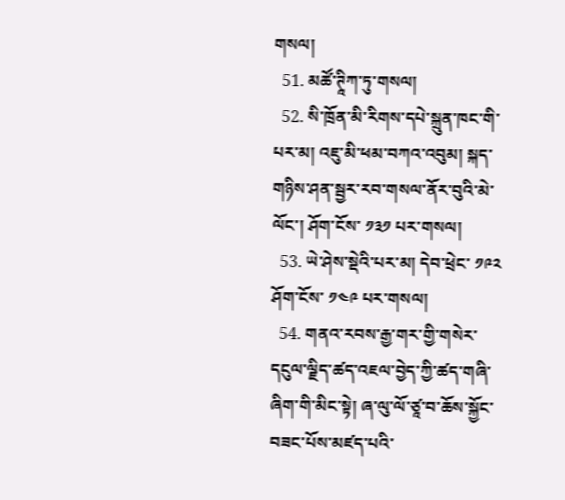གསལ།
  51. མཚོ་ཊཱིཀ་ཏུ་གསལ།
  52. སི་ཁྲོན་མི་རིགས་དཔེ་སྐྲུན་ཁང་གི་པར་མ། འཇུ་མི་ཕམ་བཀའ་འབུམ། སྐད་གཉིས་ཤན་སྦྱར་རབ་གསལ་ནོར་བུའི་མེ་ལོང་། ཤོག་ངོས་ ༡༣༡ པར་གསལ།
  53. ཡེ་ཤེས་སྡེའི་པར་མ། དེབ་ཕྲེང་ ༡༩༢ ཤོག་ངོས་ ༡༤༩ པར་གསལ།
  54. གནའ་རབས་རྒྱ་གར་གྱི་གསེར་དངུལ་ལྗིད་ཚད་འཇལ་བྱེད་ཀྱི་ཚད་གཞི་ཞིག་གི་མིང་སྟེ། ཞ་ལུ་ལོ་ཙཱ་བ་ཆོས་སྐྱོང་བཟང་པོས་མཛད་པའི་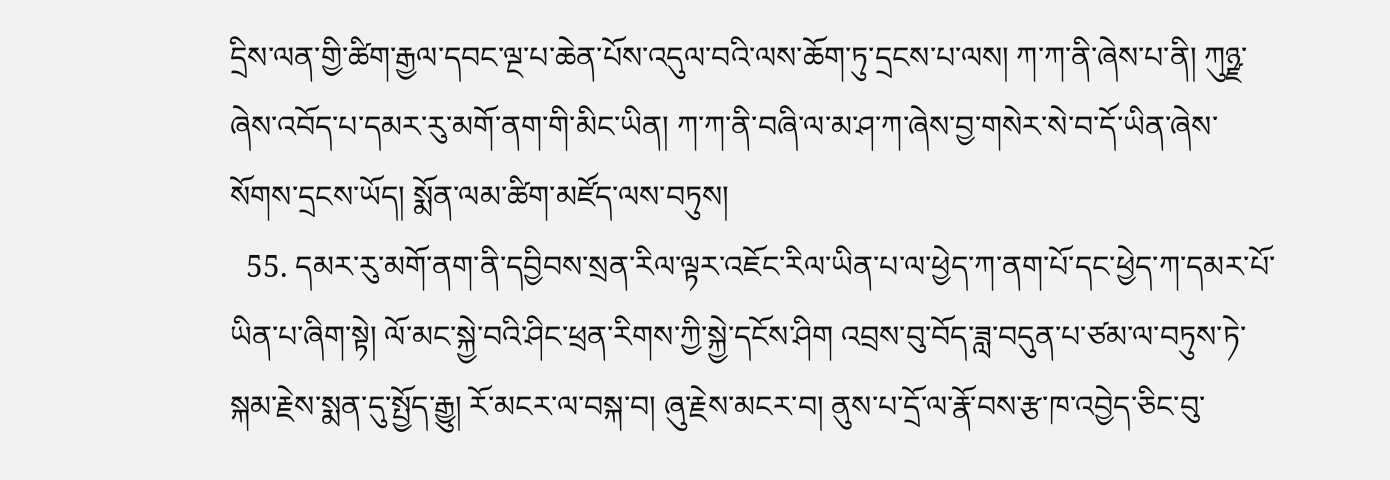དྲིས་ལན་གྱི་ཚིག་རྒྱལ་དབང་ལྔ་པ་ཆེན་པོས་འདུལ་བའི་ལས་ཆོག་ཏུ་དྲངས་པ་ལས། ཀ་ཀ་ནི་ཞེས་པ་ནི། ཀུཉྫ་ཞེས་འབོད་པ་དམར་རུ་མགོ་ནག་གི་མིང་ཡིན། ཀ་ཀ་ནི་བཞི་ལ་མ་ཤ་ཀ་ཞེས་བྱ་གསེར་སེ་བ་དོ་ཡིན་ཞེས་སོགས་དྲངས་ཡོད། སྨོན་ལམ་ཚིག་མཛོད་ལས་བཏུས།
  55. དམར་རུ་མགོ་ནག་ནི་དབྱིབས་སྲན་རིལ་ལྟར་འཇོང་རིལ་ཡིན་པ་ལ་ཕྱེད་ཀ་ནག་པོ་དང་ཕྱེད་ཀ་དམར་པོ་ཡིན་པ་ཞིག་སྟེ། ལོ་མང་སྐྱེ་བའི་ཤིང་ཕྲན་རིགས་ཀྱི་སྐྱེ་དངོས་ཤིག འབྲས་བུ་བོད་ཟླ་བདུན་པ་ཙམ་ལ་བཏུས་ཏེ་སྐམ་རྗེས་སྨན་དུ་སྤྱོད་རྒྱུ། རོ་མངར་ལ་བསྐ་བ། ཞུ་རྗེས་མངར་བ། ནུས་པ་དྲོ་ལ་རྣོ་བས་རྩ་ཁ་འབྱེད་ཅིང་བུ་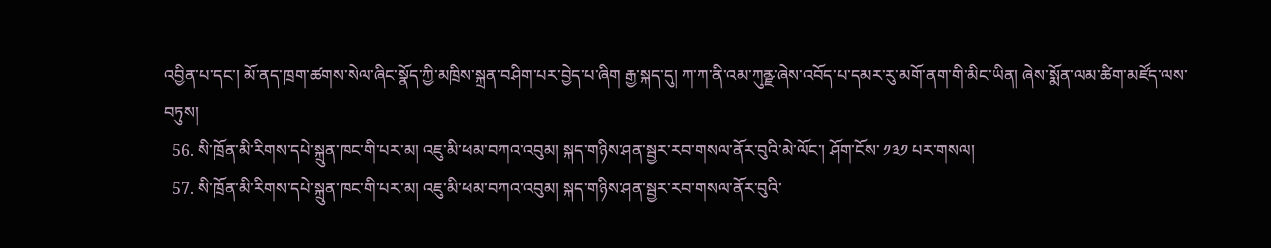འབྱིན་པ་དང་། མོ་ནད་ཁྲག་ཚགས་སེལ་ཞིང་སྣོད་ཀྱི་མཁྲིས་སྐྲན་བཤིག་པར་བྱེད་པ་ཞིག རྒྱ་སྐད་དུ། ཀ་ཀ་ནི་འམ་ཀུནྫ་ཞེས་འབོད་པ་དམར་རུ་མགོ་ནག་གི་མིང་ཡིན། ཞེས་སྨོན་ལམ་ཚིག་མཛོད་ལས་བཏུས།
  56. སི་ཁྲོན་མི་རིགས་དཔེ་སྐྲུན་ཁང་གི་པར་མ། འཇུ་མི་ཕམ་བཀའ་འབུམ། སྐད་གཉིས་ཤན་སྦྱར་རབ་གསལ་ནོར་བུའི་མེ་ལོང་། ཤོག་ངོས་ ༡༣༡ པར་གསལ།
  57. སི་ཁྲོན་མི་རིགས་དཔེ་སྐྲུན་ཁང་གི་པར་མ། འཇུ་མི་ཕམ་བཀའ་འབུམ། སྐད་གཉིས་ཤན་སྦྱར་རབ་གསལ་ནོར་བུའི་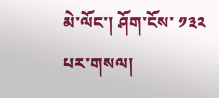མེ་ལོང་། ཤོག་ངོས་ ༡༣༢ པར་གསལ།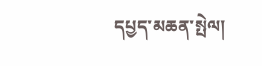དཔྱད་མཆན་སྤེལ།